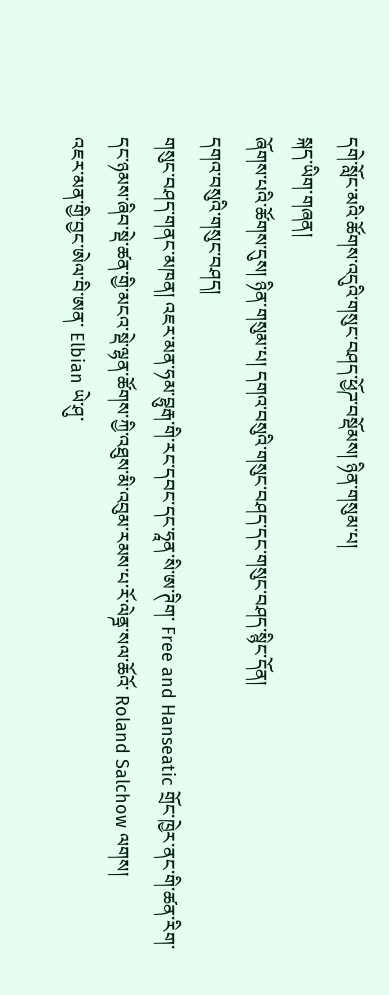དགེ་སློང་མའི་ཚོགས་འདུའི་གསུང་བཤད་ཕྱོཌ་བསྡོམས། ཉིན་གསུམ་པ།
སྐད་ཡིག་གཞན།
ཞོགས་པའི་ཚོགས་དུས། ཉིན་གསུམ་པ། དགའ་བསུའི་གསུང་བཤད་དང་གསུང་བཤད་སྙིང་དོན།
དགའ་བསུའི་གསུང་བཤད།
གསུང་བཤད་གནང་མཁན། འཇར་མན་ཧམ་བྷུརྒ་གི་རང་དབང་དང་ཧཱན་སི་ཨ་ཊིག་ Free and Hanseatic གྲོང་ཁྱེར་ནང་གི་ཚན་རིག་དང་ཉམས་ཞིབ་སྡེ་ཚན་གྱི་མངའ་སྡེ་ལྷན་ཚོགས་ཀྱི་འཐུས་མི་འབུམ་རམས་པ་རོ་ལེནྜ་སལ་ཆོའོ་ Roland Salchow ལགས།
འཇར་མན་གྱི་བྱང་ཨེལ་བི་ཨན་ Elbian ཡེ་ཤུ་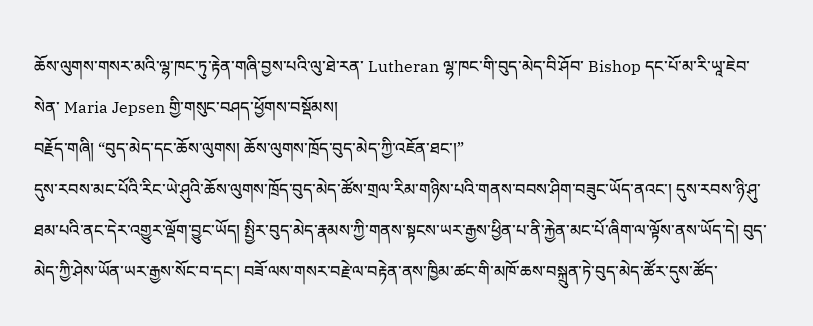ཆོས་ལུགས་གསར་མའི་ལྷ་ཁང་ཏུ་རྟེན་གཞི་བྱས་པའི་ལུ་ཐེ་རན་ Lutheran ལྷ་ཁང་གི་བུད་མེད་བི་ཤོབ་ Bishop དང་པོ་མ་རི་ཡཱ་ཇེབ་སེན་ Maria Jepsen གྱི་གསུང་བཤད་ཕྱོགས་བསྡོམས།
བརྗོད་གཞི། “བུད་མེད་དང་ཆོས་ལུགས། ཆོས་ལུགས་ཁྲོད་བུད་མེད་ཀྱི་འཇོན་ཐང་།”
དུས་རབས་མང་པོའི་རིང་ཡེ་ཤུའི་ཆོས་ལུགས་ཁྲོད་བུད་མེད་ཚོས་གྲལ་རིམ་གཉིས་པའི་གནས་བབས་ཤིག་བཟུང་ཡོད་ནའང་། དུས་རབས་ཉི་ཤུ་ཐམ་པའི་ནང་དེར་འགྱུར་ལྡོག་བྱུང་ཡོད། སྤྱིར་བུད་མེད་རྣམས་ཀྱི་གནས་སྟངས་ཡར་རྒྱས་ཕྱིན་པ་ནི་རྐྱེན་མང་པོ་ཞིག་ལ་ལྟོས་ནས་ཡོད་དེ། བུད་མེད་ཀྱི་ཤེས་ཡོན་ཡར་རྒྱས་སོང་བ་དང་། བཟོ་ལས་གསར་བརྗེ་ལ་བརྟེན་ནས་ཁྱིམ་ཚང་གི་མཁོ་ཆས་བསྐྲུན་ཏེ་བུད་མེད་ཚོར་དུས་ཚོད་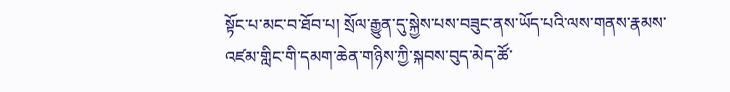སྟོང་པ་མང་བ་ཐོབ་པ། སྲོལ་རྒྱུན་དུ་སྐྱེས་པས་བཟུང་ནས་ཡོད་པའི་ལས་གནས་རྣམས་འཛམ་གླིང་གི་དམག་ཆེན་གཉིས་ཀྱི་སྐབས་བུད་མེད་ཚོ་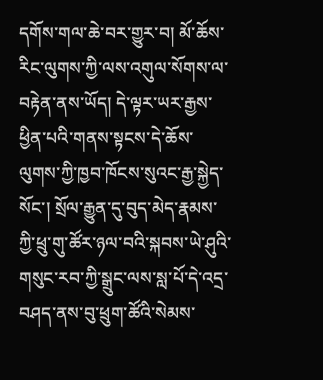དགོས་གལ་ཆེ་བར་གྱུར་བ། མོ་ཆོས་རིང་ལུགས་ཀྱི་ལས་འགུལ་སོགས་ལ་བརྟེན་ནས་ཡོད། དེ་ལྟར་ཡར་རྒྱས་ཕྱིན་པའི་གནས་སྟངས་དེ་ཆོས་ལུགས་ཀྱི་ཁྱབ་ཁོངས་སུའང་རྒྱ་སྐྱེད་སོང་། སྲོལ་རྒྱུན་དུ་བུད་མེད་རྣམས་ཀྱི་ཕྲུ་གུ་ཚོར་ཉལ་བའི་སྐབས་ཡེ་ཤུའི་གསུང་རབ་ཀྱི་སྒྲུང་ལས་སླ་པོ་དེ་འདྲ་བཤད་ནས་བུ་ཕྲུག་ཚོའི་སེམས་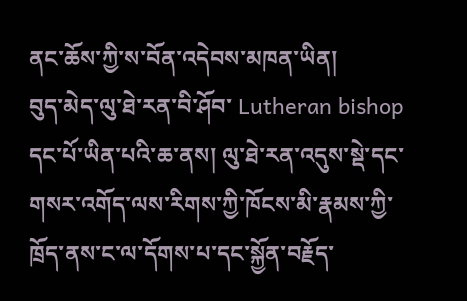ནང་ཆོས་ཀྱི་ས་བོན་འདེབས་མཁན་ཡིན།
བུད་མེད་ལུ་ཐེ་རན་བི་ཤོབ་ Lutheran bishop དང་པོ་ཡིན་པའི་ཆ་ནས། ལུ་ཐེ་རན་འདུས་སྡེ་དང་གསར་འགོད་ལས་རིགས་ཀྱི་ཁོངས་མི་རྣམས་ཀྱི་ཁྲོད་ནས་ང་ལ་དོགས་པ་དང་སྐྱོན་བརྗོད་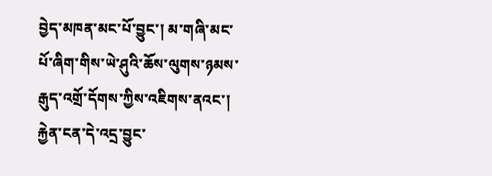བྱེད་མཁན་མང་པོ་བྱུང་། མ་གཞི་མང་པོ་ཞིག་གིས་ཡེ་ཤུའི་ཆོས་ལུགས་ཉམས་རྒུད་འགྲོ་དོགས་ཀྱིས་འཇིགས་ནའང་། རྐྱེན་ངན་དེ་འདྲ་བྱུང་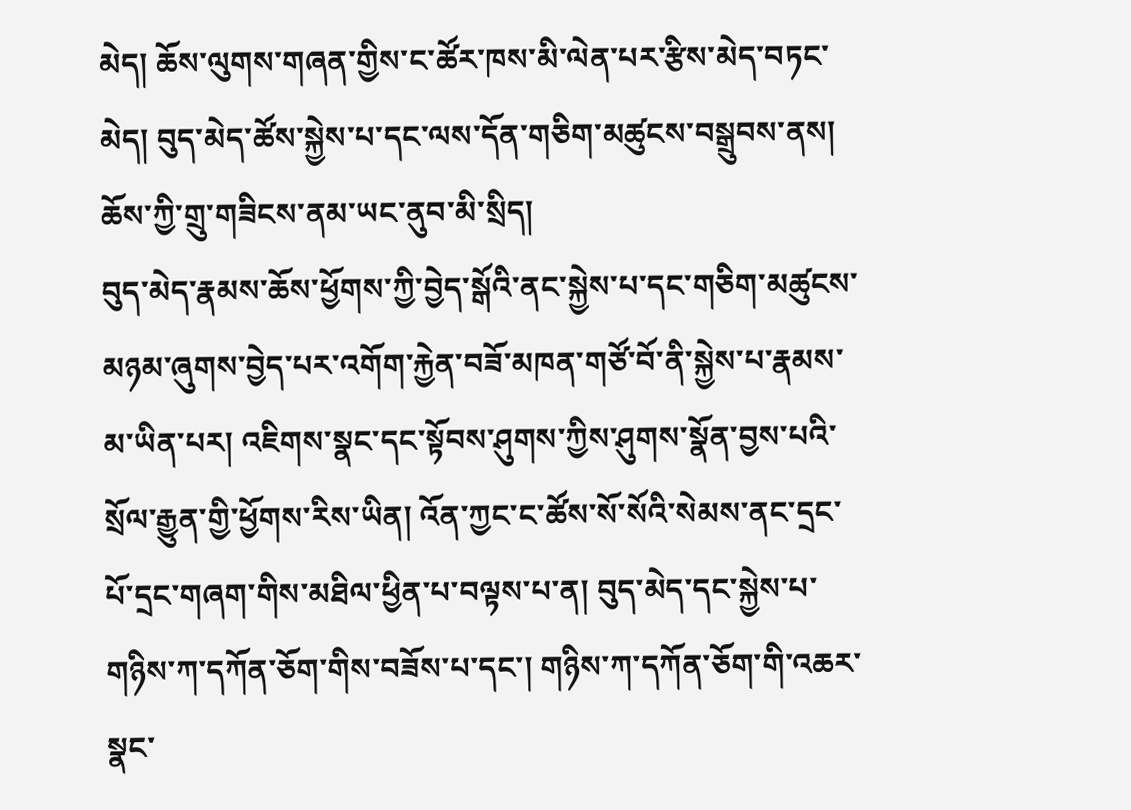མེད། ཆོས་ལུགས་གཞན་གྱིས་ང་ཚོར་ཁས་མི་ལེན་པར་རྩིས་མེད་བཏང་མེད། བུད་མེད་ཚོས་སྐྱེས་པ་དང་ལས་དོན་གཅིག་མཚུངས་བསྒྲུབས་ནས། ཆོས་ཀྱི་གྲུ་གཟིངས་ནམ་ཡང་ནུབ་མི་སྲིད།
བུད་མེད་རྣམས་ཆོས་ཕྱོགས་ཀྱི་བྱེད་སྒོའི་ནང་སྐྱེས་པ་དང་གཅིག་མཚུངས་མཉམ་ཞུགས་བྱེད་པར་འགོག་རྐྱེན་བཟོ་མཁན་གཙོ་བོ་ནི་སྐྱེས་པ་རྣམས་མ་ཡིན་པར། འཇིགས་སྣང་དང་སྟོབས་ཤུགས་ཀྱིས་ཤུགས་སྣོན་བྱས་པའི་སྲོལ་རྒྱུན་གྱི་ཕྱོགས་རིས་ཡིན། འོན་ཀྱང་ང་ཚོས་སོ་སོའི་སེམས་ནང་དྲང་པོ་དྲང་གཞག་གིས་མཐིལ་ཕྱིན་པ་བལྟས་པ་ན། བུད་མེད་དང་སྐྱེས་པ་གཉིས་ཀ་དཀོན་ཅོག་གིས་བཟོས་པ་དང་། གཉིས་ཀ་དཀོན་ཅོག་གི་འཆར་སྣང་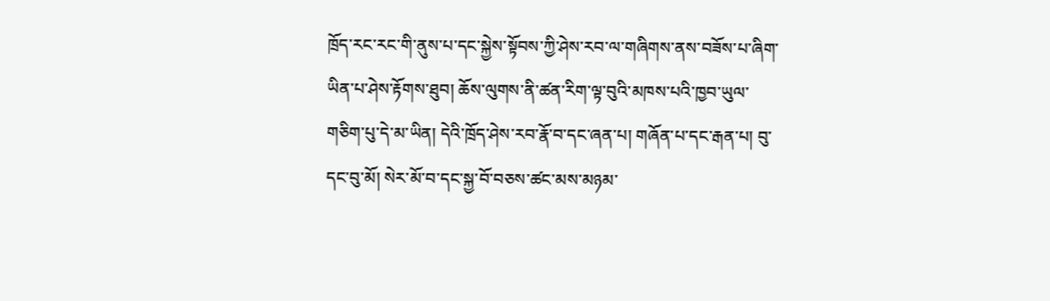ཁྲོད་རང་རང་གི་ནུས་པ་དང་སྐྱེས་སྟོབས་ཀྱི་ཤེས་རབ་ལ་གཞིགས་ནས་བཟོས་པ་ཞིག་ཡིན་པ་ཤེས་རྟོགས་ཐུབ། ཆོས་ལུགས་ནི་ཚན་རིག་ལྟ་བུའི་མཁས་པའི་ཁྱབ་ཡུལ་གཅིག་པུ་དེ་མ་ཡིན། དེའི་ཁྲོད་ཤེས་རབ་རྣོ་བ་དང་ཞན་པ། གཞོན་པ་དང་རྒན་པ། བུ་དང་བུ་མོ། སེར་མོ་བ་དང་སྐྱ་བོ་བཅས་ཚང་མས་མཉམ་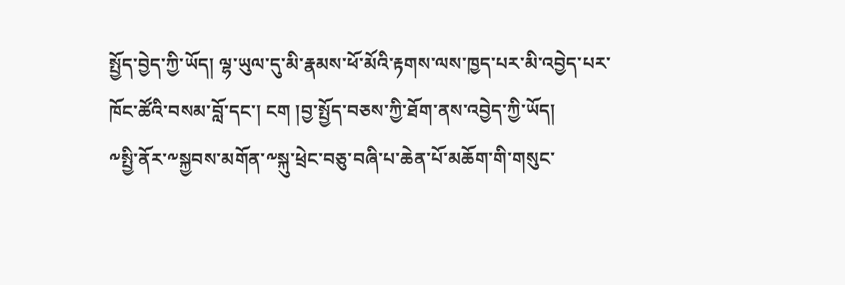སྤྱོད་བྱེད་ཀྱི་ཡོད། ལྷ་ཡུལ་དུ་མི་རྣམས་ཕོ་མོའི་རྟགས་ལས་ཁྱད་པར་མི་འབྱེད་པར་ཁོང་ཚོའི་བསམ་བློ་དང་། ངག །བྱ་སྤྱོད་བཅས་ཀྱི་ཐོག་ནས་འབྱེད་ཀྱི་ཡོད།
༸སྤྱི་ནོར་༸སྐྱབས་མགོན་༸སྐུ་ཕྲེང་བཅུ་བཞི་པ་ཆེན་པོ་མཆོག་གི་གསུང་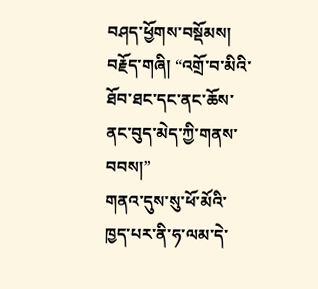བཤད་ཕྱོགས་བསྡོམས།
བརྗོད་གཞི། “འགྲོ་བ་མིའི་ཐོབ་ཐང་དང་ནང་ཆོས་ནང་བུད་མེད་ཀྱི་གནས་བབས།”
གནའ་དུས་སུ་ཕོ་མོའི་ཁྱད་པར་ནི་ཧ་ལམ་དེ་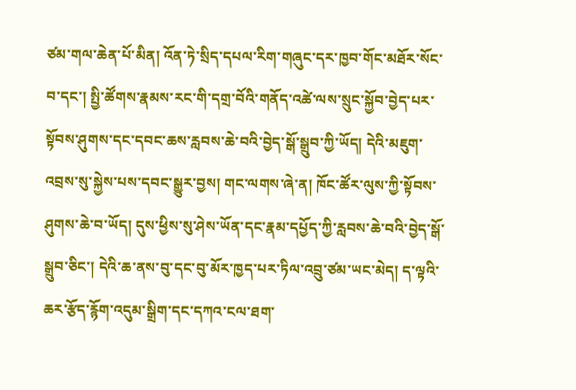ཙམ་གལ་ཆེན་པོ་མིན། འོན་ཏེ་སྲིད་དཔལ་རིག་གཞུང་དར་ཁྱབ་གོང་མཐོར་སོང་བ་དང་། སྤྱི་ཚོགས་རྣམས་རང་གི་དགྲ་བོའི་གནོད་འཚེ་ལས་སྲུང་སྐྱོབ་བྱེད་པར་སྟོབས་ཤུགས་དང་དབང་ཆས་རླབས་ཆེ་བའི་བྱེད་སྒོ་སྒྲུབ་ཀྱི་ཡོད། དེའི་མཇུག་འབྲས་སུ་སྐྱེས་པས་དབང་སྒྱུར་བྱས། གང་ལགས་ཞེ་ན། ཁོང་ཚོར་ལུས་ཀྱི་སྟོབས་ཤུགས་ཆེ་བ་ཡོད། དུས་ཕྱིས་སུ་ཤེས་ཡོན་དང་རྣམ་དཔྱོད་ཀྱི་རླབས་ཆེ་བའི་བྱེད་སྒོ་སྒྲུབ་ཅིང་། དེའི་ཆ་ནས་བུ་དང་བུ་མོར་ཁྱད་པར་ཏིལ་འབྲུ་ཙམ་ཡང་མེད། ད་ལྟའི་ཆར་རྩོད་རྙོག་འདུམ་སྒྲིག་དང་དཀའ་ངལ་ཐག་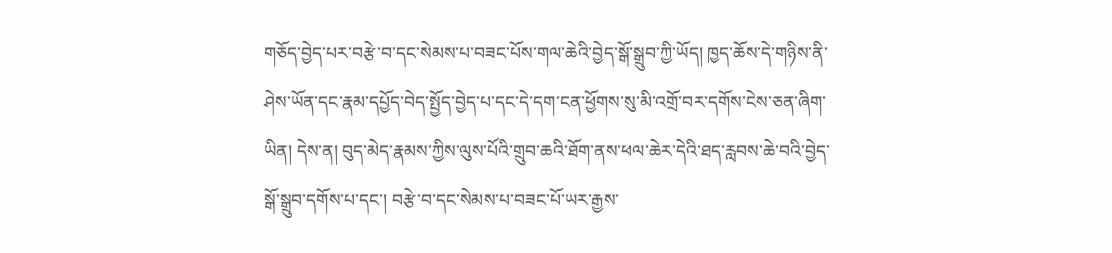གཅོད་བྱེད་པར་བརྩེ་བ་དང་སེམས་པ་བཟང་པོས་གལ་ཆེའི་བྱེད་སྒོ་སྒྲུབ་ཀྱི་ཡོད། ཁྱད་ཆོས་དེ་གཉིས་ནི་ཤེས་ཡོན་དང་རྣམ་དཔྱོད་བེད་སྤྱོད་བྱེད་པ་དང་དེ་དག་ངན་ཕྱོགས་སུ་མི་འགྲོ་བར་དགོས་ངེས་ཅན་ཞིག་ཡིན། དེས་ན། བུད་མེད་རྣམས་ཀྱིས་ལུས་པོའི་གྲུབ་ཆའི་ཐོག་ནས་ཕལ་ཆེར་དེའི་ཐད་རླབས་ཆེ་བའི་བྱེད་སྒོ་སྒྲུབ་དགོས་པ་དང་། བརྩེ་བ་དང་སེམས་པ་བཟང་པོ་ཡར་རྒྱས་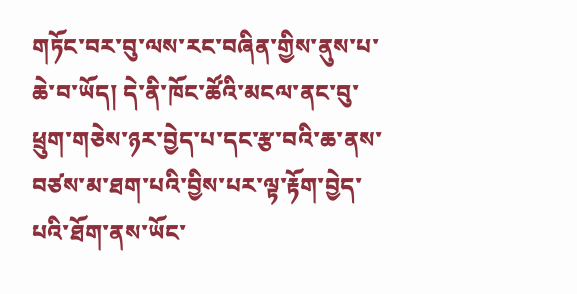གཏོང་བར་བུ་ལས་རང་བཞིན་གྱིས་ནུས་པ་ཆེ་བ་ཡོད། དེ་ནི་ཁོང་ཚོའི་མངལ་ནང་བུ་ཕྲུག་གཅེས་ཉར་བྱེད་པ་དང་རྩ་བའི་ཆ་ནས་བཙས་མ་ཐག་པའི་བྱིས་པར་ལྟ་རྟོག་བྱེད་པའི་ཐོག་ནས་ཡོང་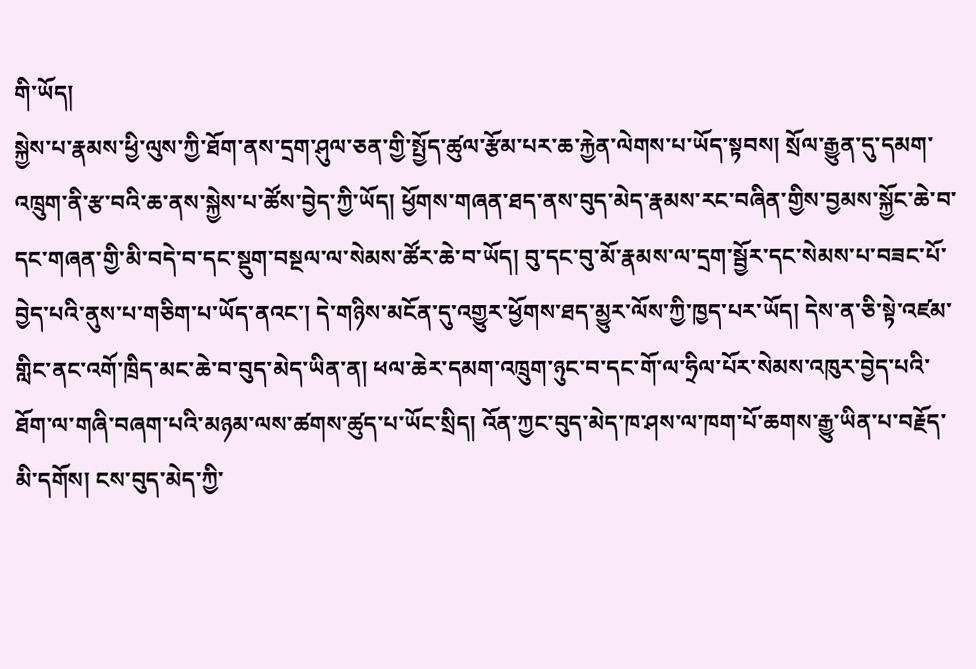གི་ཡོད།
སྐྱེས་པ་རྣམས་ཕྱི་ལུས་ཀྱི་ཐོག་ནས་དྲག་ཤུལ་ཅན་གྱི་སྤྱོད་ཚུལ་རྩོམ་པར་ཆ་རྐྱེན་ལེགས་པ་ཡོད་སྟབས། སྲོལ་རྒྱུན་དུ་དམག་འཁྲུག་ནི་རྩ་བའི་ཆ་ནས་སྐྱེས་པ་ཚོས་བྱེད་ཀྱི་ཡོད། ཕྱོགས་གཞན་ཐད་ནས་བུད་མེད་རྣམས་རང་བཞིན་གྱིས་བྱམས་སྐྱོང་ཆེ་བ་དང་གཞན་གྱི་མི་བདེ་བ་དང་སྡུག་བསྔལ་ལ་སེམས་ཚོར་ཆེ་བ་ཡོད། བུ་དང་བུ་མོ་རྣམས་ལ་དྲག་སྦྱོར་དང་སེམས་པ་བཟང་པོ་བྱེད་པའི་ནུས་པ་གཅིག་པ་ཡོད་ནའང་། དེ་གཉིས་མངོན་དུ་འགྱུར་ཕྱོགས་ཐད་མྱུར་ལོས་ཀྱི་ཁྱད་པར་ཡོད། དེས་ན་ཅི་སྟེ་འཛམ་གླིང་ནང་འགོ་ཁྲིད་མང་ཆེ་བ་བུད་མེད་ཡིན་ན། ཕལ་ཆེར་དམག་འཁྲུག་ཉུང་བ་དང་གོ་ལ་ཧྲིལ་པོར་སེམས་འཁུར་བྱེད་པའི་ཐོག་ལ་གཞི་བཞག་པའི་མཉམ་ལས་ཚགས་ཚུད་པ་ཡོང་སྲིད། འོན་ཀྱང་བུད་མེད་ཁ་ཤས་ལ་ཁག་པོ་ཆགས་རྒྱུ་ཡིན་པ་བརྗོད་མི་དགོས། ངས་བུད་མེད་ཀྱི་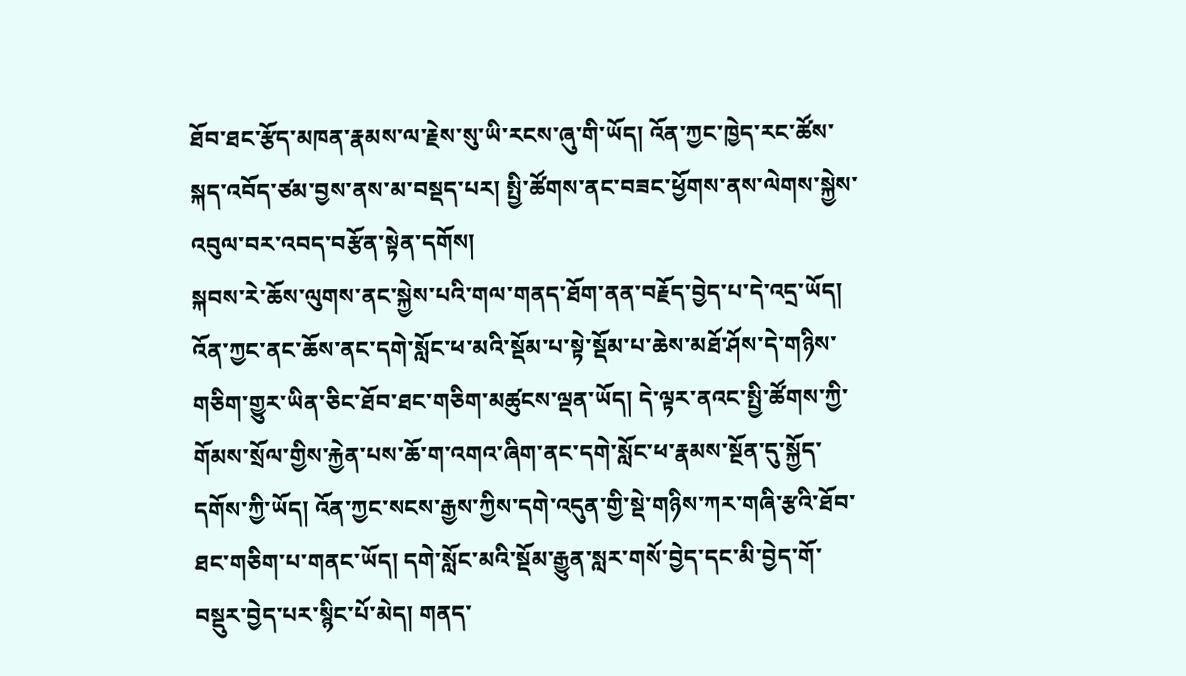ཐོབ་ཐང་རྩོད་མཁན་རྣམས་ལ་རྗེས་སུ་ཡི་རངས་ཞུ་གི་ཡོད། འོན་ཀྱང་ཁྱེད་རང་ཚོས་སྐད་འབོད་ཙམ་བྱས་ནས་མ་བསྡད་པར། སྤྱི་ཚོགས་ནང་བཟང་ཕྱོགས་ནས་ལེགས་སྐྱེས་འབུལ་བར་འབད་བརྩོན་སྟེན་དགོས།
སྐབས་རེ་ཆོས་ལུགས་ནང་སྐྱེས་པའི་གལ་གནད་ཐོག་ནན་བརྗོད་བྱེད་པ་དེ་འདྲ་ཡོད། འོན་ཀྱང་ནང་ཆོས་ནང་དགེ་སློང་ཕ་མའི་སྡོམ་པ་སྟེ་སྡོམ་པ་ཆེས་མཐོ་ཤོས་དེ་གཉིས་གཅིག་གྱུར་ཡིན་ཅིང་ཐོབ་ཐང་གཅིག་མཚུངས་ལྡན་ཡོད། དེ་ལྟར་ནའང་སྤྱི་ཚོགས་ཀྱི་གོམས་སྲོལ་གྱིས་རྐྱེན་པས་ཆོ་ག་འགའ་ཞིག་ནང་དགེ་སློང་ཕ་རྣམས་སྔོན་དུ་སྐྱོད་དགོས་ཀྱི་ཡོད། འོན་ཀྱང་སངས་རྒྱས་ཀྱིས་དགེ་འདུན་གྱི་སྡེ་གཉིས་ཀར་གཞི་རྩའི་ཐོབ་ཐང་གཅིག་པ་གནང་ཡོད། དགེ་སློང་མའི་སྡོམ་རྒྱུན་སླར་གསོ་བྱེད་དང་མི་བྱེད་གོ་བསྡུར་བྱེད་པར་སྙིང་པོ་མེད། གནད་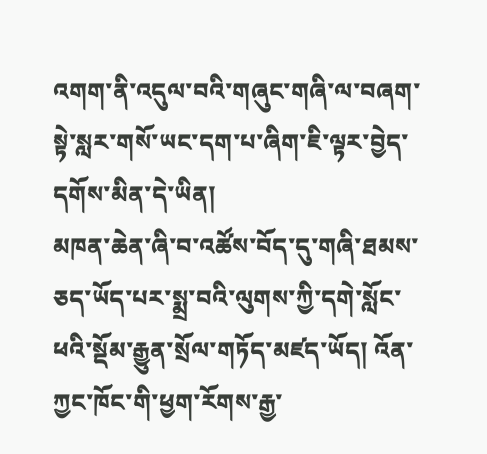འགག་ནི་འདུལ་བའི་གཞུང་གཞི་ལ་བཞག་སྟེ་སླར་གསོ་ཡང་དག་པ་ཞིག་ཇི་ལྟར་བྱེད་དགོས་མིན་དེ་ཡིན།
མཁན་ཆེན་ཞི་བ་འཚོས་བོད་དུ་གཞི་ཐམས་ཅད་ཡོད་པར་སྨྲ་བའི་ལུགས་ཀྱི་དགེ་སློང་ཕའི་སྡོམ་རྒྱུན་སྲོལ་གཏོད་མཛད་ཡོད། འོན་ཀྱང་ཁོང་གི་ཕྱག་རོགས་རྒྱ་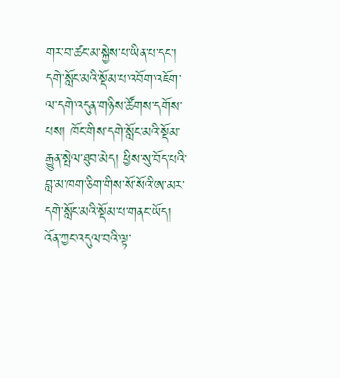གར་བ་ཚང་མ་སྐྱེས་པ་ཡིན་པ་དང་། དགེ་སློང་མའི་སྡོམ་པ་འབོག་འཇོག་ལ་དགེ་འདུན་གཉིས་ཚོགས་དགོས་པས། ཁོང་གིས་དགེ་སློང་མའི་སྡོམ་རྒྱུན་སྤེལ་ཐུབ་མེད། ཕྱིས་སུ་བོད་པའི་བླ་མ་ཁག་ཅིག་གིས་སོ་སོའི་ཨ་མར་དགེ་སློང་མའི་སྡོམ་པ་གནང་ཡོད། འོན་ཀྱང་འདུལ་བའི་ལྟ་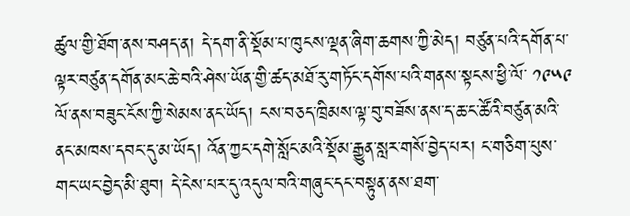ཚུལ་གྱི་ཐོག་ནས་བཤད་ན། དེ་དག་ནི་སྡོམ་པ་ཁུངས་ལྡན་ཞིག་ཆགས་ཀྱི་མེད། བཙུན་པའི་དགོན་པ་ལྟར་བཙུན་དགོན་མང་ཆེ་བའི་ཤེས་ཡོན་གྱི་ཚད་མཐོ་རུ་གཏོང་དགོས་པའི་གནས་སྟངས་ཕྱི་ལོ་ ༡༩༥༩ ལོ་ནས་བཟུང་ངོས་ཀྱི་སེམས་ནང་ཡོད། ངས་བཅད་ཁྲིམས་ལྟ་བུ་བཟོས་ནས་ད་ཆ་ང་ཚོའི་བཙུན་མའི་ནང་མཁས་དབང་དུ་མ་ཡོད། འོན་ཀྱང་དགེ་སློང་མའི་སྡོམ་རྒྱུན་སླར་གསོ་བྱེད་པར། ང་གཅིག་པུས་གང་ཡང་བྱེད་མི་ཐུབ། དེ་ངེས་པར་དུ་འདུལ་བའི་གཞུང་དང་བསྟུན་ནས་ཐག་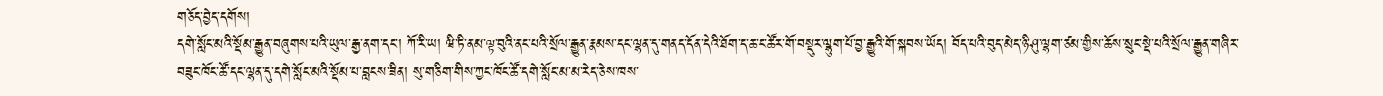གཅོད་བྱེད་དགོས།
དགེ་སློང་མའི་སྡོམ་རྒྱུན་བཞུགས་པའི་ཡུལ་རྒྱ་ནག་དང་། ཀོ་རི་ཡ། ཝི་ཏི་ནམ་ལྟ་བུའི་ནང་པའི་སྲོལ་རྒྱུན་རྣམས་དང་ལྷན་དུ་གནད་དོན་དེའི་ཐོག་ད་ཆ་ང་ཚོར་གོ་བསྡུར་ལྷུག་པོ་བྱ་རྒྱུའི་གོ་སྐབས་ཡོད། བོད་པའི་བུད་མེད་ཉི་ཤུ་ལྷག་ཙམ་གྱིས་ཆོས་སྲུང་སྡེ་པའི་སྲོལ་རྒྱུན་གཞིར་བཟུང་ཁོང་ཚོ་དང་ལྷན་དུ་དགེ་སློང་མའི་སྡོམ་པ་བླངས་ཟིན། སུ་གཅིག་གིས་ཀྱང་ཁོང་ཚོ་དགེ་སློང་མ་མ་རེད་ཅེས་ཁས་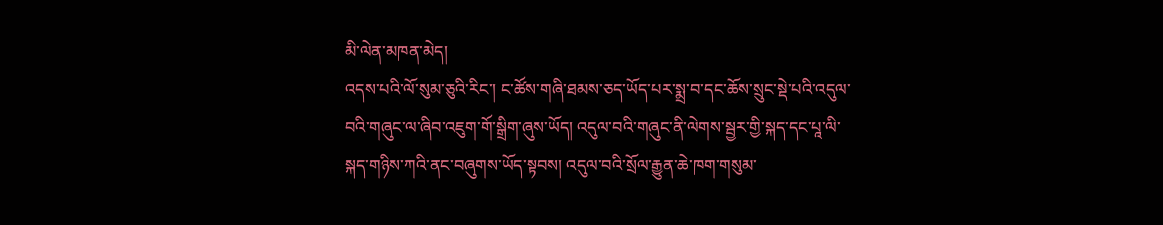མི་ལེན་མཁན་མེད།
འདས་པའི་ལོ་སུམ་ཅུའི་རིང་། ང་ཚོས་གཞི་ཐམས་ཅད་ཡོད་པར་སྨྲ་བ་དང་ཆོས་སྲུང་སྡེ་པའི་འདུལ་བའི་གཞུང་ལ་ཞིབ་འཇུག་གོ་སྒྲིག་ཞུས་ཡོད། འདུལ་བའི་གཞུང་ནི་ལེགས་སྦྱར་གྱི་སྐད་དང་པཱ་ལི་སྐད་གཉིས་ཀའི་ནང་བཞུགས་ཡོད་སྟབས། འདུལ་བའི་སྲོལ་རྒྱུན་ཆེ་ཁག་གསུམ་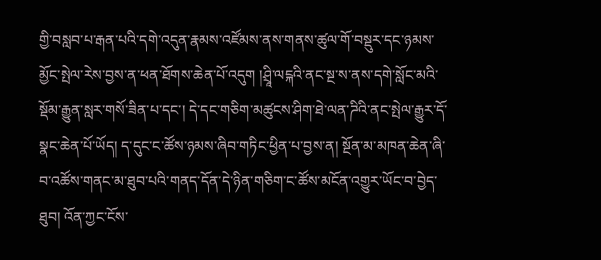གྱི་བསླབ་པ་རྒན་པའི་དགེ་འདུན་རྣམས་འཛོམས་ནས་གནས་ཚུལ་གོ་བསྡུར་དང་ཉམས་མྱོང་སྤེལ་རེས་བྱས་ན་ཕན་ཐོགས་ཆེན་པོ་འདུག །ཤྲཱི་ལངྐའི་ནང་སྔ་ས་ནས་དགེ་སློང་མའི་སྡོམ་རྒྱུན་སླར་གསོ་ཟིན་པ་དང་། དེ་དང་གཅིག་མཚུངས་ཤིག་ཐེ་ལན་ཌིའི་ནང་སྤེལ་རྒྱུར་དོ་སྣང་ཆེན་པོ་ཡོད། ད་དུང་ང་ཚོས་ཉམས་ཞིབ་གཏིང་ཕྱིན་པ་བྱས་ན། སྔོན་མ་མཁན་ཆེན་ཞི་བ་འཚོས་གནང་མ་ཐུབ་པའི་གནད་དོན་དེ་ཉིན་གཅིག་ང་ཚོས་མངོན་འགྱུར་ཡོང་བ་བྱེད་ཐུབ། འོན་ཀྱང་ངོས་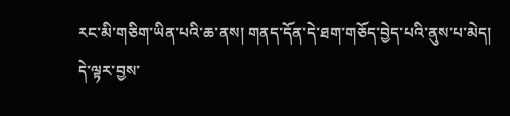རང་མི་གཅིག་ཡིན་པའི་ཆ་ནས། གནད་དོན་དེ་ཐག་གཅོད་བྱེད་པའི་ནུས་པ་མེད། དེ་ལྟར་བྱས་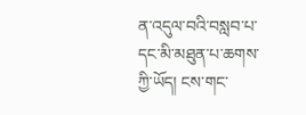ན་འདུལ་བའི་བསླབ་པ་དང་མི་མཐུན་པ་ཆགས་ཀྱི་ཡོད། ངས་གང་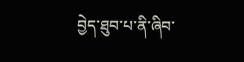བྱེད་ཐུབ་པ་ནི་ཞིབ་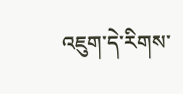འཇུག་དེ་རིགས་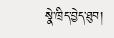སྣེ་ཁྲིད་བྱེད་ཐུབ།